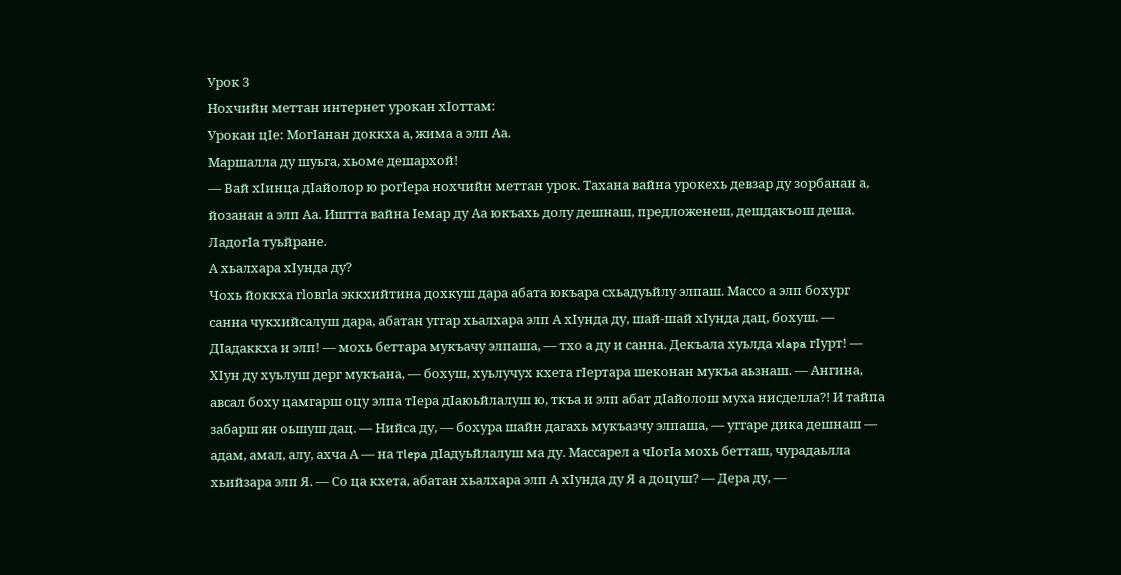Урок 3
Нохчийн меттан интернет урокан хIоттам:
Урокан цIе: МогIанан доккха а, жима а элп Аа.
Маршалла ду шуьга, хьоме дешархой!
— Вай хIинца дIайолор ю рогIера нохчийн меттан урок. Тахана вайна урокехь девзар ду зорбанан а, йозанан а элп Аа. Иштта вайна Iемар ду Аа юкъахь долу дешнаш, предложенеш, дешдакъош деша.
ЛадогIа туьйране.
А хьалхара хIунда ду?
Чохь йоккха гloвгla эккхийтина дохкуш дара абата юкъара схьадуьйлу элпаш. Массо а элп бохург санна чукхийсалуш дара, абатан уггар хьалхара элп А хIунда ду, шай-шай хIунда дац, бохуш. — ДIадаккха и элп! — мохь беттара мукъачу элпаша, — тхо а ду и санна. Декъала хуьлда xlapa гIурт! — ХIун ду хуьлуш дерг мукъана, — бохуш, хуьлучух кхета гIертара шеконан мукъа аьзнаш. — Ангина, авсал боху цамгарш оцу элпа тIера дIаюьйлалуш ю, ткъа и элп абат дIайолош муха нисделла?! И тайпа забарш ян оьшуш дац. — Нийса ду, — бохура шайн дагахь мукъазчу элпаша, — уггаре дика дешнаш — адам, амал, алу, ахча А — на тlepa дIадуьйлалуш ма ду. Массарел а чIогIа мохь бетташ, чурадаьлла хьийзара элп Я. — Со ца кхета, абатан хьалхара элп А хIунда ду Я а доцуш? — Дера ду, —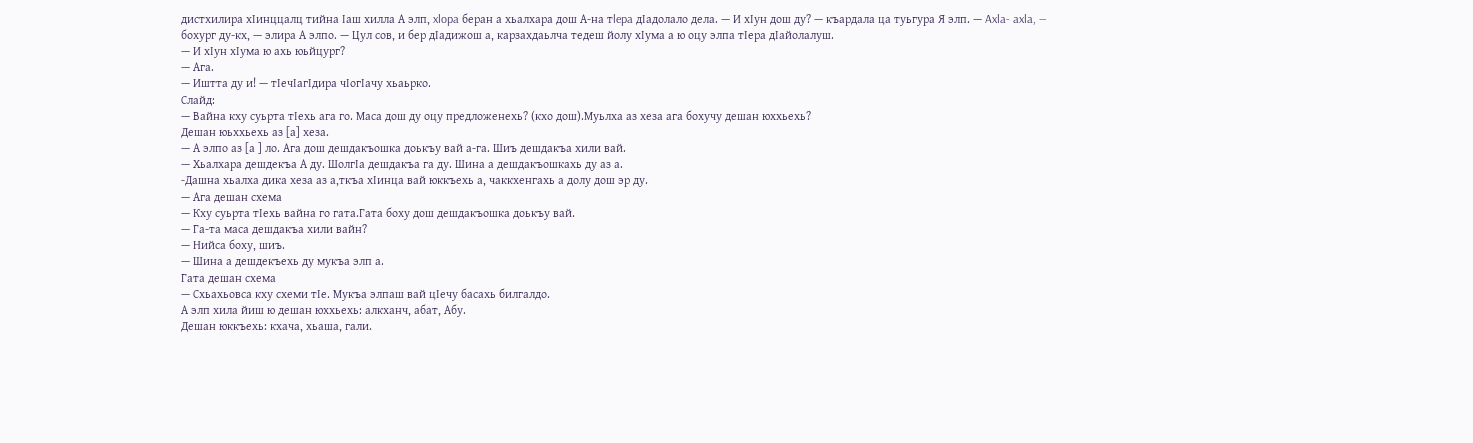дистхилира хIинццалц тийна Iаш хилла А элп, xlopa беран а хьалхара дош А-на тlepa дIадолало дела. — И хIун дош ду? — къардала ца туьгура Я элп. — Axla- axla, — бохург ду-кх, — элира А элпо. — Цул сов, и бер дIадижош а, карзахдаьлча тедеш йолу хIума а ю оцу элпа тIера дIайолалуш.
— И хIун хIума ю ахь юьйцург?
— Ага.
— Иштта ду и! — тIечIагIдира чIогIачу хьаьрко.
Слайд:
— Вайна кху суьрта тIехь ага го. Маса дош ду оцу предложенехь? (кхо дош).Муьлха аз хеза ага бохучу дешан юххьехь?
Дешан юьххьехь аз [а] хеза.
— А элпо аз [а ] ло. Ага дош дешдакъошка доькъу вай а-га. Шиъ дешдакъа хили вай.
— Хьалхара дешдекъа А ду. ШолгIа дешдакъа га ду. Шина а дешдакъошкахь ду аз а.
-Дашна хьалха дика хеза аз а,ткъа хIинца вай юккъехь а, чаккхенгахь а долу дош эр ду.
— Ага дешан схема
— Кху суьрта тIехь вайна го гата.Гата боху дош дешдакъошка доькъу вай.
— Га-та маса дешдакъа хили вайн?
— Нийса боху, шиъ.
— Шина а дешдекъехь ду мукъа элп а.
Гата дешан схема
— Схьахьовса кху схеми тIе. Мукъа элпаш вай цIечу басахь билгалдо.
А элп хила йиш ю дешан юххьехь: алкханч, абат, Абу.
Дешан юккъехь: кхача, хьаша, гали.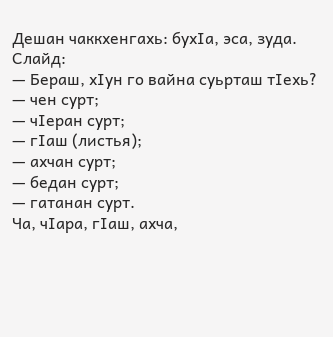Дешан чаккхенгахь: бухIа, эса, зуда.
Слайд:
— Бераш, хIун го вайна суьрташ тIехь?
— чен сурт;
— чIеран сурт;
— гIаш (листья);
— ахчан сурт;
— бедан сурт;
— гатанан сурт.
Ча, чIара, гIаш, ахча,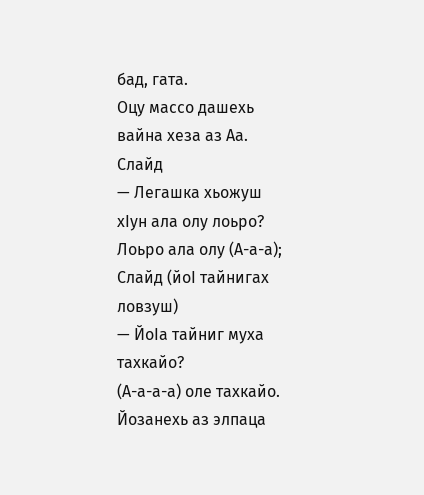бад, гата.
Оцу массо дашехь вайна хеза аз Аа.
Слайд
— Легашка хьожуш хIун ала олу лоьро?
Лоьро ала олу (А-а-а);
Слайд (йоI тайнигах ловзуш)
— ЙоIа тайниг муха тахкайо?
(А-а-а-а) оле тахкайо.
Йозанехь аз элпаца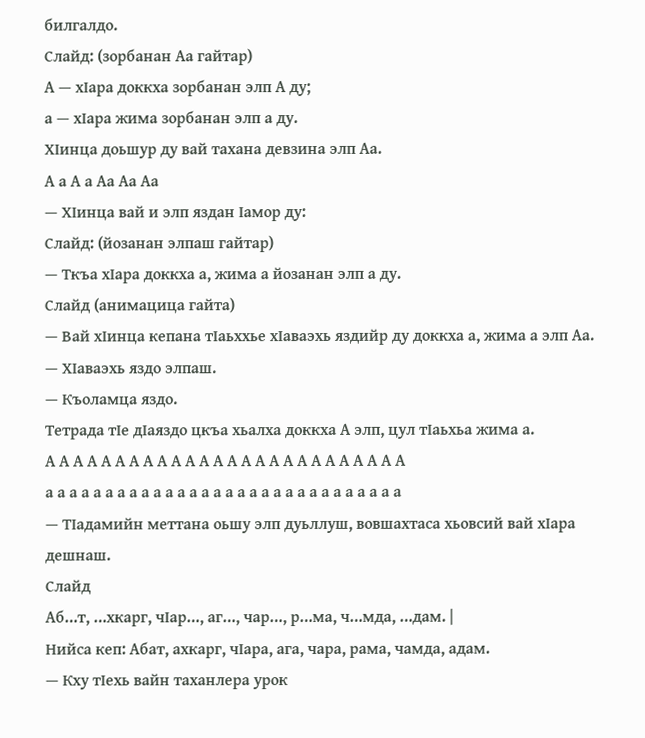билгалдо.
Слайд: (зорбанан Аа гайтар)
А — хIара доккха зорбанан элп А ду;
а — хIара жима зорбанан элп а ду.
ХIинца доьшур ду вай тахана девзина элп Аа.
А а А а Аа Аа Аа
— ХIинца вай и элп яздан Iамор ду:
Слайд: (йозанан элпаш гайтар)
— Ткъа хIара доккха а, жима а йозанан элп а ду.
Слайд (анимацица гайта)
— Вай хIинца кепана тIаьххье хIаваэхь яздийр ду доккха а, жима а элп Аа.
— ХIаваэхь яздо элпаш.
— Къоламца яздо.
Тетрада тIе дIаяздо цкъа хьалха доккха А элп, цул тIаьхьа жима а.
А А А А А А А А А А А А А А А А А А А А А А А А А А
а а а а а а а а а а а а а а а а а а а а а а а а а а а а а а
— ТIадамийн меттана оьшу элп дуьллуш, вовшахтаса хьовсий вай хIара дешнаш.
Слайд
Аб…т, …хкарг, чIар…, аг…, чар…, р…ма, ч…мда, …дам. |
Нийса кеп: Абат, ахкарг, чIара, ага, чара, рама, чамда, адам.
— Кху тIехь вайн таханлера урок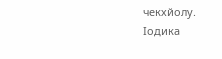чекхйолу.
Iодика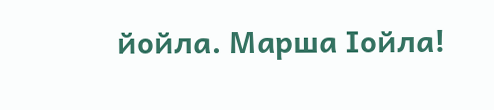йойла. Марша Iойла!